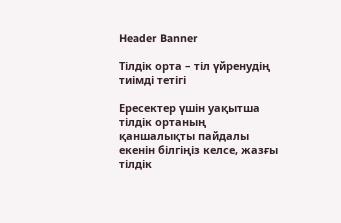Header Banner

Тілдік орта – тіл үйренудің тиімді тетігі

Ересектер үшін уақытша тілдік ортаның қаншалықты пайдалы екенін білгіңіз келсе, жазғы тілдік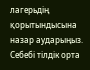лагерьдің қорытындысына назар аударыңыз. Себебі тілдік орта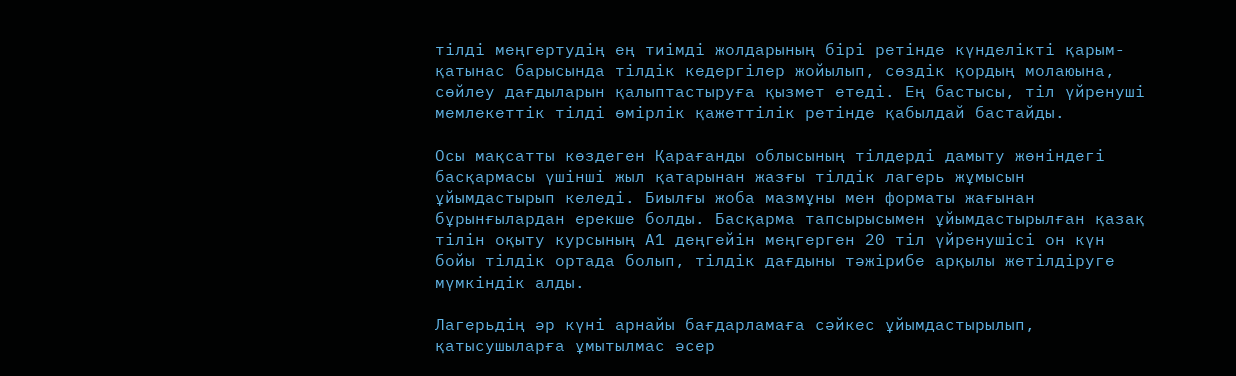тілді меңгертудің ең тиімді жолдарының бірі ретінде күнделікті қарым-қатынас барысында тілдік кедергілер жойылып, сөздік қордың молаюына, сөйлеу дағдыларын қалыптастыруға қызмет етеді. Ең бастысы, тіл үйренуші мемлекеттік тілді өмірлік қажеттілік ретінде қабылдай бастайды.

Осы мақсатты көздеген Қарағанды облысының тілдерді дамыту жөніндегі басқармасы үшінші жыл қатарынан жазғы тілдік лагерь жұмысын ұйымдастырып келеді. Биылғы жоба мазмұны мен форматы жағынан бұрынғылардан ерекше болды. Басқарма тапсырысымен ұйымдастырылған қазақ тілін оқыту курсының А1 деңгейін меңгерген 20 тіл үйренушісі он күн бойы тілдік ортада болып, тілдік дағдыны тәжірибе арқылы жетілдіруге мүмкіндік алды.

Лагерьдің әр күні арнайы бағдарламаға сәйкес ұйымдастырылып, қатысушыларға ұмытылмас әсер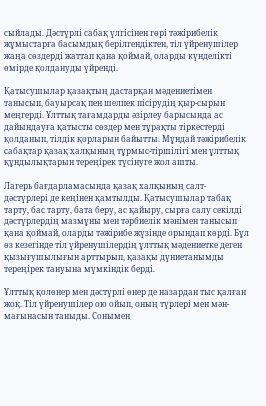сыйлады. Дәстүрлі сабақ үлгісінен гөрі тәжірибелік жұмыстарға басымдық берілгендіктен, тіл үйренушілер жаңа сөздерді жаттап қана қоймай, оларды күнделікті өмірде қолдануды үйренді.

Қатысушылар қазақтың дастарқан мәдениетімен танысып, бауырсақ пен шелпек пісірудің қыр-сырын меңгерді. Ұлттық тағамдарды әзірлеу барысында ас дайындауға қатысты сөздер мен тұрақты тіркестерді қолданып, тілдік қорларын байытты. Мұндай тәжірибелік сабақтар қазақ халқының тұрмыс-тіршілігі мен ұлттық құндылықтарын тереңірек түсінуге жол ашты.

Лагерь бағдарламасында қазақ халқының салт-дәстүрлері де кеңінен қамтылды. Қатысушылар табақ тарту, бас тарту, бата беру, ас қайыру, сырға салу секілді дәстүрлердің мазмұны мен тәрбиелік мәнімен танысып қана қоймай, оларды тәжірибе жүзінде орындап көрді. Бұл өз кезегінде тіл үйренушілердің ұлттық мәдениетке деген қызығушылығын арттырып, қазақы дүниетанымды тереңірек тануына мүмкіндік берді.

Ұлттық қолөнер мен дәстүрлі өнер де назардан тыс қалған жоқ. Тіл үйренушілер ою ойып, оның түрлері мен мән-мағынасын таныды. Сонымен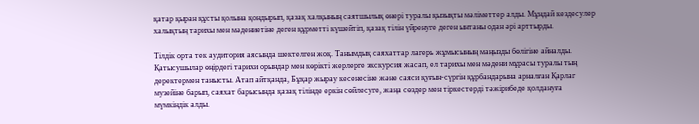қатар қыран құсты қолына қондырып, қазақ халқының саятшылық өнері туралы қызықты мәліметтер алды. Мұндай кездесулер халықтың тарихы мен мәдениетіне деген құрметті күшейтіп, қазақ тілін үйренуге деген ынтаны одан әрі арттырды.

Тілдік орта тек аудитория аясында шектелген жоқ. Танымдық саяхаттар лагерь жұмысының маңызды бөлігіне айналды. Қатысушылар өңірдегі тарихи орындар мен көрікті жерлерге экскурсия жасап, ел тарихы мен мәдени мұрасы туралы тың деректермен танысты. Атап айтқанда, Бұқар жырау кесенесіне және саяси қуғын-сүргін құрбандарына арналған Қарлаг музейіне барып, саяхат барысында қазақ тілінде еркін сөйлесуге, жаңа сөздер мен тіркестерді тәжірибеде қолдануға мүмкіндік алды.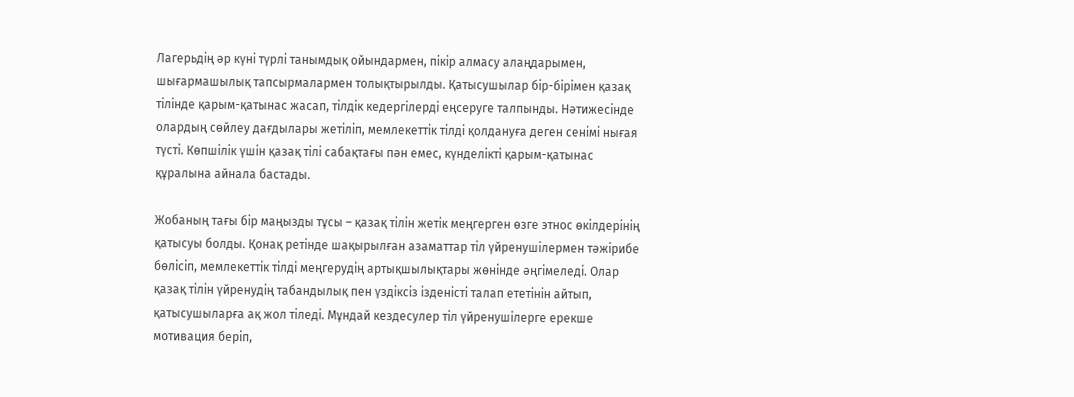Лагерьдің әр күні түрлі танымдық ойындармен, пікір алмасу алаңдарымен, шығармашылық тапсырмалармен толықтырылды. Қатысушылар бір-бірімен қазақ тілінде қарым-қатынас жасап, тілдік кедергілерді еңсеруге талпынды. Нәтижесінде олардың сөйлеу дағдылары жетіліп, мемлекеттік тілді қолдануға деген сенімі нығая түсті. Көпшілік үшін қазақ тілі сабақтағы пән емес, күнделікті қарым-қатынас құралына айнала бастады.

Жобаның тағы бір маңызды тұсы – қазақ тілін жетік меңгерген өзге этнос өкілдерінің қатысуы болды. Қонақ ретінде шақырылған азаматтар тіл үйренушілермен тәжірибе бөлісіп, мемлекеттік тілді меңгерудің артықшылықтары жөнінде әңгімеледі. Олар қазақ тілін үйренудің табандылық пен үздіксіз ізденісті талап ететінін айтып, қатысушыларға ақ жол тіледі. Мұндай кездесулер тіл үйренушілерге ерекше мотивация беріп,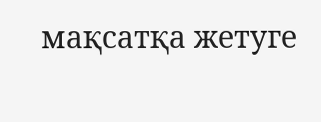мақсатқа жетуге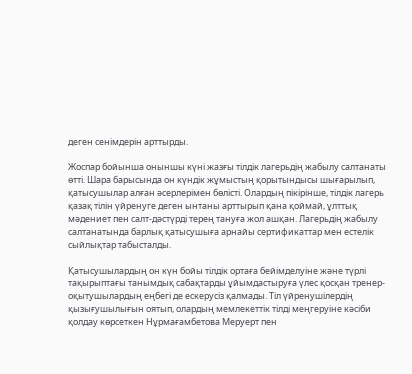деген сенімдерін арттырды.

Жоспар бойынша оныншы күні жазғы тілдік лагерьдің жабылу салтанаты өтті. Шара барысында он күндік жұмыстың қорытындысы шығарылып, қатысушылар алған әсерлерімен бөлісті. Олардың пікірінше, тілдік лагерь қазақ тілін үйренуге деген ынтаны арттырып қана қоймай, ұлттық мәдениет пен салт-дәстүрді терең тануға жол ашқан. Лагерьдің жабылу салтанатында барлық қатысушыға арнайы сертификаттар мен естелік сыйлықтар табысталды.

Қатысушылардың он күн бойы тілдік ортаға бейімделуіне және түрлі тақырыптағы танымдық сабақтарды ұйымдастыруға үлес қосқан тренер-оқытушылардың еңбегі де ескерусіз қалмады. Тіл үйренушілердің қызығушылығын оятып, олардың мемлекеттік тілді меңгеруіне кәсіби қолдау көрсеткен Нұрмағамбетова Меруерт пен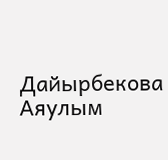Дайырбекова Аяулым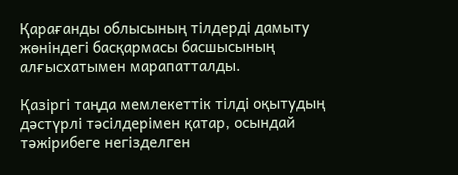Қарағанды облысының тілдерді дамыту жөніндегі басқармасы басшысының алғысхатымен марапатталды.

Қазіргі таңда мемлекеттік тілді оқытудың дәстүрлі тәсілдерімен қатар, осындай тәжірибеге негізделген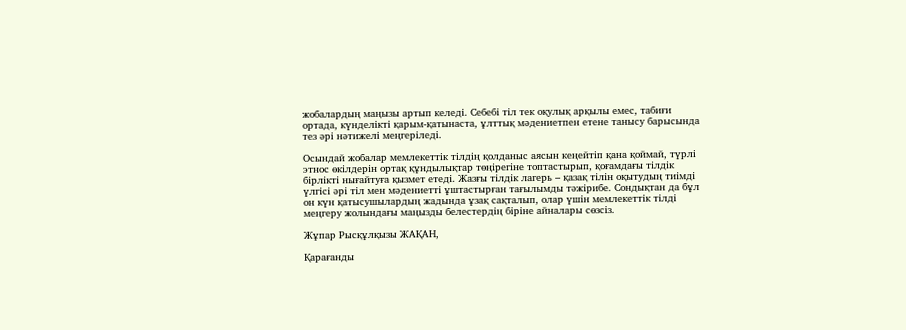жобалардың маңызы артып келеді. Себебі тіл тек оқулық арқылы емес, табиғи ортада, күнделікті қарым-қатынаста, ұлттық мәдениетпен етене танысу барысында тез әрі нәтижелі меңгеріледі.

Осындай жобалар мемлекеттік тілдің қолданыс аясын кеңейтіп қана қоймай, түрлі этнос өкілдерін ортақ құндылықтар төңірегіне топтастырып, қоғамдағы тілдік бірлікті нығайтуға қызмет етеді. Жазғы тілдік лагерь – қазақ тілін оқытудың тиімді үлгісі әрі тіл мен мәдениетті ұштастырған тағылымды тәжірибе. Сондықтан да бұл он күн қатысушылардың жадында ұзақ сақталып, олар үшін мемлекеттік тілді меңгеру жолындағы маңызды белестердің біріне айналары сөзсіз.

Жұпар Рысқұлқызы ЖАҚАН,

Қарағанды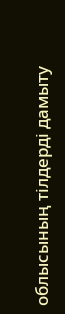облысының тілдерді дамыту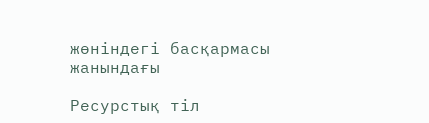жөніндегі басқармасы жанындағы

Ресурстық тіл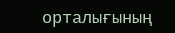орталығының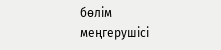бөлім меңгерушісі